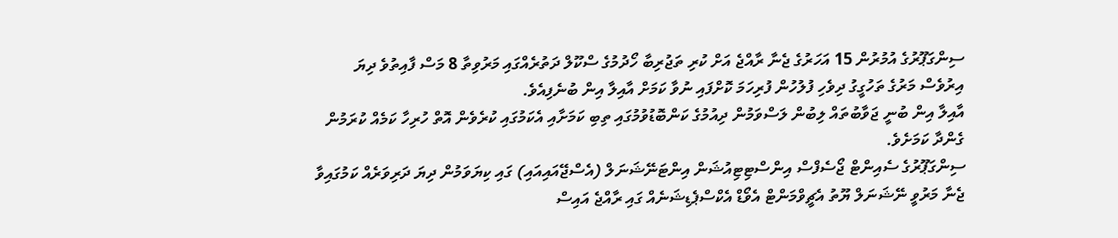ސިންގަޕޫރުގެ އުމުރުން 15 އަހަރުގެ ޖެނާ ރާއްޖެ އަށް ކުރި ތަޖުރިބާ ހޯދުމުގެ ސްކޫލް ދަތުރެއްގައި މަރުވިތާ 8 މަސް ފާއިތުވެ ދިޔަ އިރުވެސް މަރުގެ ތަހުގީގު ދިވެހި ފުލުހުން ފުރިހަމަ ކޮށްފައި ނުވާ ކަމަށް އާއިލާ އިން ބުނެފިއެވެ.
އާއިލާ އިން ބުނީ ޖަވާބުތައް ލިބުން ލަސްވަމުން ދިއުމުގެ ކަންބޮޑުވުމުގައި ތިބި ކަމަށާއި އެކަމުގައި ކުރެވެން އޮތް ހުރިހާ ކަމެއް ކުރަމުން ގެންދާ ކަމަށެވެ.
ސިންގަޕޫރުގެ ސެއިންޓް ޖޯސެފްސް އިންސްޓިޓިއުޝަން އިންޓަނޭޝަނަލް (އެސްޖޭއައިއައި) ގައި ކިޔަވަމުން ދިޔަ ދަރިވަރެއް ކަމުގައިވާ ޖެނާ މަރުވީ ނޭޝަނަލް ޔޫތު އެޗީވްމަންޓް އެވޯޑް އެކްސްޕެޑިޝަނެއް ގައި ރާއްޖެ އައިސް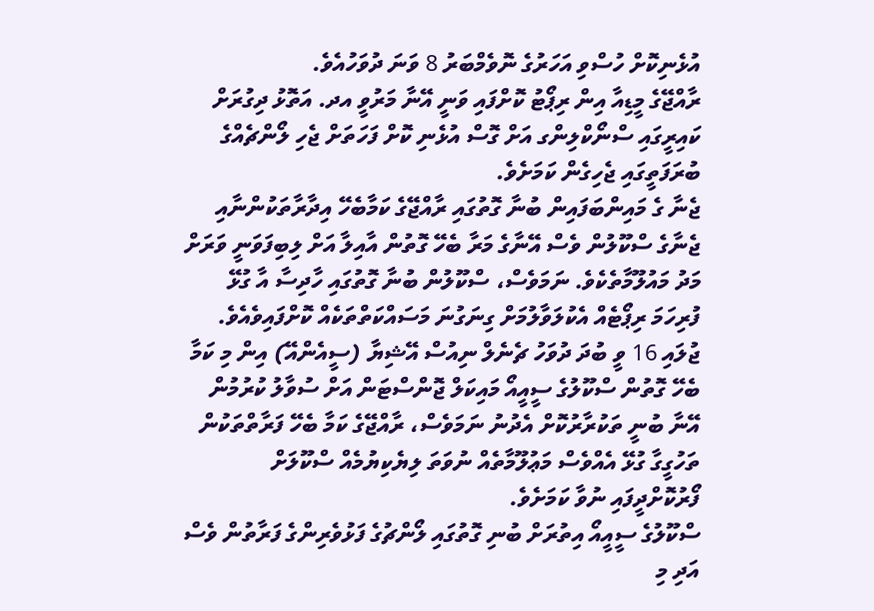އުޅެނިކޮށް ހުސްވި އަހަރުގެ ނޮވެމްބަރު 8 ވަނަ ދުވަހުއެވެ.
ރާއްޖޭގެ މީޑިއާ އިން ރިޕޯޓު ކޮށްފައި ވަނީ އޭނާ މަރުވީ އދ. އަތޮޅު ދިގުރަށް ކައިރީގައި ސްނޯކްލިންގ އަށް ގޮސް އުޅެނި ކޮށް ފަހަތަށް ޖެހި ލޯންޗެއްގެ ބުރަފަތީގައި ޖެހިގެން ކަމަށެވެ.
ޖެނާ ގެ މައިންބަފައިން ބުނާ ގޮތުގައި ރާއްޖޭގެ ކަމާބެހޭ އިދާރާތަކުންނާއި ޖެނާގެ ސްކޫލުން ވެސް އޭނާގެ މަރާ ބެހޭ ގޮތުން އާއިލާ އަށް ލިބިފަވަނީ ވަރަށް މަދު މައުލޫމާތެކެވެ. ނަމަވެސް، ސްކޫލުން ބުނާ ގޮތުގައި ހާދިސާ އާ ގުޅޭ ފުރިހަމަ ރިޕޯޓެއް އެކުލަވާލުމަށް ގިނަގުނަ މަސައްކަތްތަކެއް ކޮށްފައިވެއެވެ.
ޖުލައި 16 ވީ ބުދަ ދުވަހު ޗެނެލް ނިއުސް އޭޝިޔާ (ސީއެންއޭ) އިން މި ކަމާ ބެހޭ ގޮތުން ސްކޫލުގެ ސީއީއޯ މައިކަލް ޖޮންސްޓަން އަށް ސުވާލު ކުރުމުން އޭނާ ބުނީ ތަކުރާރުކޮށް އެދުނު ނަމަވެސް، ރާއްޖޭގެ ކަމާ ބެހޭ ފަރާތްތަކުން ތަހުގީގާ ގުޅޭ އެއްވެސް މަޢުލޫމާތެއް ނުވަތަ ލިޔެކިޔުމެއް ސްކޫލަށް ފޯރުކޮށްދީފައި ނުވާ ކަމަށެވެ.
ސްކޫލުގެ ސީއީއޯ އިތުރަށް ބުނި ގޮތުގައި ލޯންޗުގެ ފަޅުވެރިންގެ ފަރާތުން ވެސް އަދި މި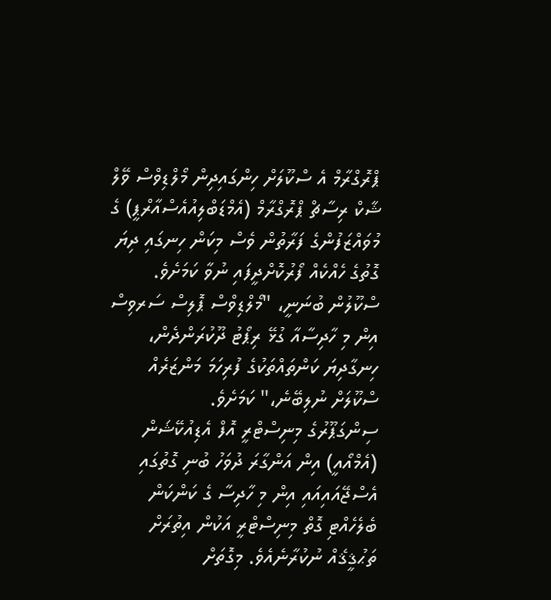ޕްރޮގްރާމް އެ ސްކޫލަށް ހިންގައިދިން މޯލްޑިވްސް ވޭލް ޝާކް ރިސާޗް ޕްރޮގްރާމް (އެމްޑަބްލިއުއެސްއާރްޕީ) ގެ މުވައްޒަފުންގެ ފަރާތުން ވެސް މިކަން ހިނގައި ދިޔަ ގޮތުގެ ހެއްކެއް ފޯރުކޮށްދީފައި ނުވާ ކަމަށެވެ.
ސްކޫލުން ބުނަނީ، "މޯލްޑިވްސް ޕޮލިސް ސަރވިސް އިން މި ހާދިސާއާ ގުޅޭ ރިޕޯޓު ދޫކުރަންދެން، ހިނގާދިޔަ ކަންތައްތަކުގެ ފުރިހަމަ މަންޒަރެއް ސްކޫލަށް ނުލިބޭނެ،" ކަމަށެވެ.
ސިންގަޕޫރުގެ މިނިސްޓްރީ އޮފް އެޑިއުކޭޝަން (އެމްއޯއީ) އިން އަންގާރަ ދުވަހު ބުނި ގޮތުގައި އެސްޖޭއައިއައި އިން މި ހާދިސާ ގެ ކަންކަން ބެލެހެއްޓި ގޮތް މިނިސްޓްރީ އަކުން އިތުރަށް ތަޙުޤީޤެއް ނުކުރާނެއެވެ. މިގޮތަށް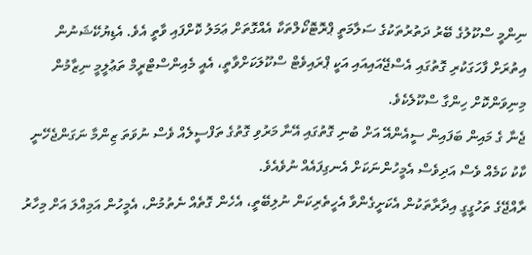ނިންމީ ސްކޫލުގެ ބޭރު ދަތުރުތަކުގެ ސަލާމަތީ ޕްރޮޓޮކޯލްތަކާ އެއްގޮތަށް ޢަމަލު ކޮށްފައި ވާތީ އެވެ. އެޑިޔުކޭޝަނުން އިތުރަށް ފާހަގަކުރި ގޮތުގައި އެސްޖޭއައިއައި އަކީ ޕްރައިވެޓް ސްކޫލަކަށްވާތީ، އެއީ މެއިންސްޓްރީމް ތަޢުލީމީ ނިޒާމުން މިނިވަންކޮށް ހިންގާ ސްކޫލެކެވެ.
ޖެނާ ގެ މައިން ބަފައިން ސީއެންއޭ އަށް ބުނި ގޮތުގައި އޭނާ މަރުވި ގޮތުގެ ތަފްސީލެއް ވެސް ނުވަތަ ޒިންމާ ނަގަންޖެހޭނީ ކާކު ކަމެއް ވެސް އަދިވެސް އެމީހުންނަކަށް އެނގިފައެއް ނުވެއެވެ.
ރާއްޖޭގެ ތަހުގީގީ އިދާރާތަކުން އެކަށީގެންވާ އެހީތެރިކަން ނުލިބޭތީ، އެހެން ގޮތެއް ނެތުމުން، އެމީހުން އަމިއްލަ އަށް މިހާރު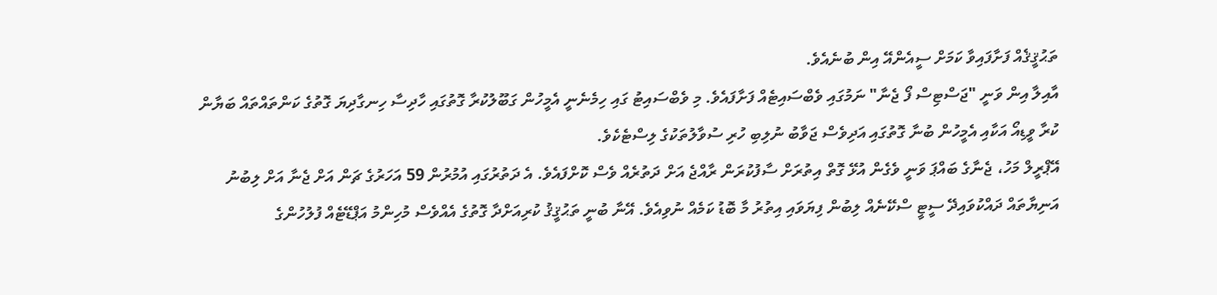ތަޙުޤީޤެއް ފަށާފައިވާ ކަމަށް ސީއެންއޭ އިން ބުނެއެވެ.
އާއިލާ އިން ވަނީ "ޖަސްޓިސް ފޯ ޖެނާ" ނަމުގައި ވެބްސައިޓެއް ފަށާފައެވެ. މި ވެބްސައިޓު ގައި ހިމެނެނީ އެމީހުން ގަބޫލުކުރާ ގޮތުގައި ހާދިސާ ހިނގާދިޔަ ގޮތުގެ ކަންތައްތައް ބަޔާން ކުރާ ވީޑިއޯ އަކާއި އެމީހުން ބުނާ ގޮތުގައި އަދިވެސް ޖަވާބު ނުލިބި ހުރި ސުވާލުތަކުގެ ލިސްޓެކެވެ.
އޭޕްރީލް މަހު، ޖެނާގެ ބައްޕަ ވަނީ ވެގެން އުޅޭ ގޮތް އިތުރަށް ސާފުކުރަން ރާއްޖެ އަށް ދަތުރެއް ވެސް ކޮށްފައެވެ. އެ ދަތުރުގައި އުމުރުން 59 އަހަރުގެ ޗަން އަށް ޖެނާ އަށް ލިބުނު އަނިޔާތައް ދައްކުވައިދޭ ސީޓީ ސްކޭނެއް ލިބުން ފިޔަވައި އިތުރު މާ ބޮޑު ކަމެއް ނުވިއެވެ. އޭނާ ބުނީ ތަޙުޤީޤު ކުރިއަށްދާ ގޮތުގެ އެއްވެސް މުހިންމު އަޕްޑޭޓެއް ފުލުހުންގެ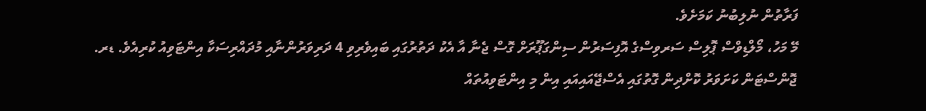ފަރާތުން ނުލިބުނު ކަމަށެވެ.
މޭ މަހު، މޯލްޑިވްސް ޕޮލިސް ސަރވިސްގެ އޮފިސަރުން ސިންގަޕޫރަށް ގޮސް ޖެނާ އާ އެކު ދަތުރުގައި ބައިވެރިވި 4 ދަރިވަރުންނާއި މުދައްރިސަކާ އިންޓަވިއު ކުރިއެވެ. ޑރ. ޖޮންސްޓަން ކަށަވަރު ކޮށްދިން ގޮތުގައި އެސްޖޭއައިއައި އިން މި އިންޓަވިއުތައް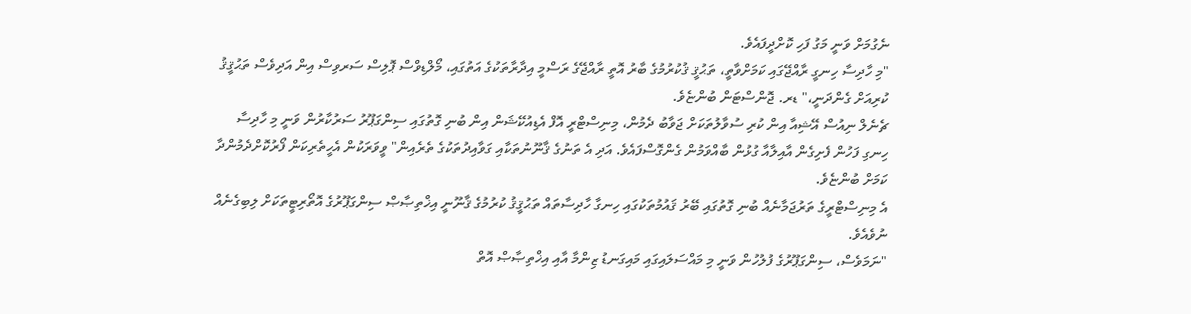ނެގުމަށް ވަނީ މަގު ފަހި ކޮށްދީފައެވެ.
"މި ހާދިސާ ހިނގީ ރާއްޖޭގައި ކަމަށްވާތީ، ތަޙުޤީ ޤުކުރުމުގެ ބާރު އޮތީ ރާއްޖޭގެ ރަސްމީ އިދާރާތަކުގެ އަތުގައި، މޯލްޑިވްސް ޕޮލިސް ސަރވިސް އިން އަދިވެސް ތަޙުޤީޤު ކުރިއަށް ގެންދަނީ،" ޑރ. ޖޮންސްޓަން ބުންޏެވެ.
ޗެނެލް ނިއުސް އޭޝިއާ އިން ކުރި ސުވާލުތަކަށް ޖަވާބު ދެމުން، މިނިސްޓްރީ އޮފް އެޑިއުކޭޝަން އިން ބުނި ގޮތުގައި ސިންގަޕޫރު ސަރުކާރުން ވަނީ މި ހާދިސާ ހިނގި ފަހުން ފެށިގެން އާއިލާއާ ގުޅުން ބާއްވަމުން ގެންގޮސްފައެވެ. އަދި އެ ތަނުގެ ޤާނޫނުތަކާއި ގަވާއިދުތަކުގެ ތެރެއިން" ވީވަރަކުން އެހީތެރިކަން ފޯރުކޮށްދެމުންދާ ކަމަށް ބުންޏެވެ.
އެ މިނިސްޓްރީގެ ތަރުޖަމާނެއް ބުނި ގޮތުގައި ބޭރު ޤައުމުތަކުގައި ހިނގާ ހާދިސާތައް ތަޙުޤީޤު ކުރުމުގެ ޤާނޫނީ އިޚްތިޞާޞް ސިންގަޕޫރުގެ އޮތޯރިޓީތަކަށް ލިބިގެނެއް ނުވެއެވެ.
"ނަމަވެސް، ސިންގަޕޫރުގެ ފުލުހުން ވަނީ މި މައްސަލައިގައި މައިގަނޑު ޒިންމާ އާއި އިޚްތިޞާޞް އޮތް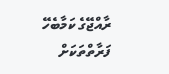ރާއްޖޭގެ ކަމާބެހޭ ފަރާތްތަކަށް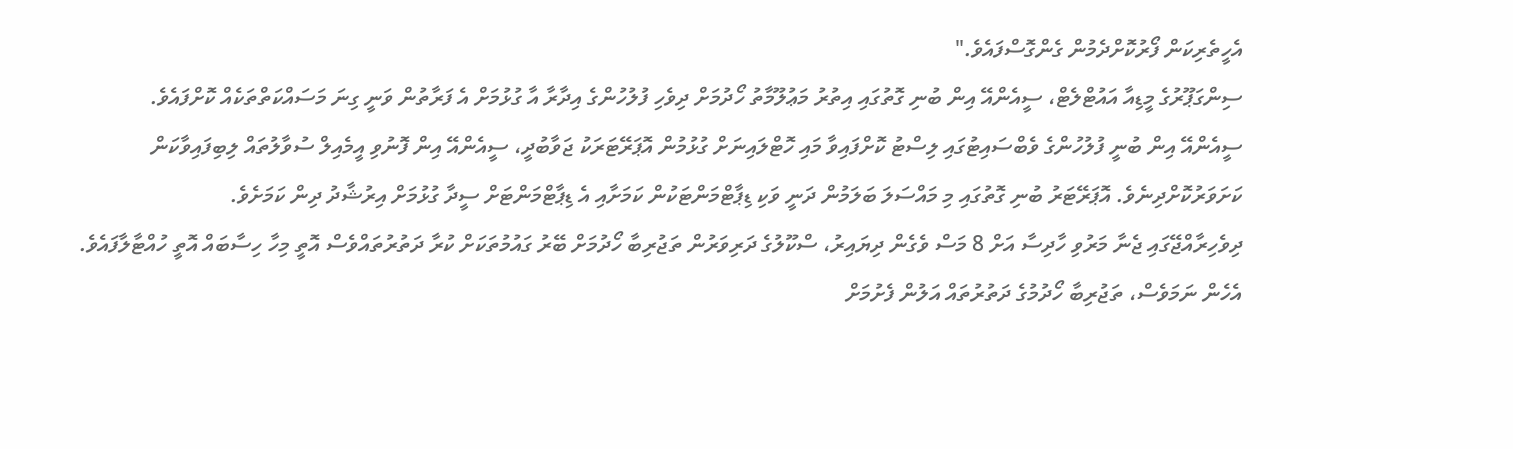އެހީތެރިކަން ފޯރުކޮށްދެމުން ގެންގޮސްފައެވެ."
ސިންގަޕޫރުގެ މީޑިއާ އައުޓްލެޓް، ސީއެންއޭ އިން ބުނި ގޮތުގައި އިތުރު މަޢުލޫމާތު ހޯދުމަށް ދިވެހި ފުލުހުންގެ އިދާރާ އާ ގުޅުމަށް އެ ފަރާތުން ވަނީ ގިނަ މަސައްކަތްތަކެއް ކޮށްފައެވެ.
ސީއެންއޭ އިން ބުނީ ފުލުހުންގެ ވެބްސައިޓުގައި ލިސްޓު ކޮށްފައިވާ މައި ހޮޓްލައިނަށް ގުޅުމުން އޮޕަރޭޓަރަކު ޖަވާބުދީ، ސީއެންއޭ އިން ފޮނުވި އީމެއިލް ސުވާލުތައް ލިބިފައިވާކަން ކަށަވަރުކޮށްދިނެވެ. އޮޕަރޭޓަރު ބުނި ގޮތުގައި މި މައްސަލަ ބަލަމުން ދަނީ ވަކި ޑިޕާޓްމަންޓަކުން ކަމަށާއި އެ ޑިޕާޓްމަންޓަށް ސީދާ ގުޅުމަށް އިރުޝާދު ދިން ކަމަށެވެ.
ދިވެހިރާއްޖޭގައި ޖެނާ މަރުވި ހާދިސާ އަށް 8 މަސް ވެގެން ދިޔައިރު، ސްކޫލުގެ ދަރިވަރުން ތަޖުރިބާ ހޯދުމަށް ބޭރު ގައުމުތަކަށް ކުރާ ދަތުރުތައްވެސް އޮތީ މިހާ ހިސާބައް އޮތީ ހުއްޓާލާފައެވެ.
އެހެން ނަމަވެސް، ތަޖުރިބާ ހޯދުމުގެ ދަތުރުތައް އަލުން ފެށުމަށް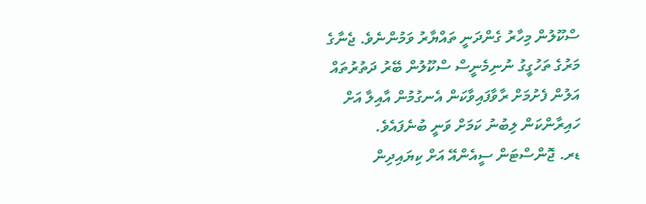ސްކޫލުން މިހާރު ގެންދަނީ ތައްޔާރު ވަމުންނެވެ. ޖެނާގެ މަރުގެ ތަހުގީގު ނުނިމެނީސް ސްކޫލުން ބޭރު ދަތުރުތައް އަލުން ފެށުމަށް ރާވާފައިވާކަން އެނގުމުން އާއިލާ އަށް ހައިރާންކަން ލިބުނު ކަމަށް ވަނީ ބުނެފައެވެ.
ޑރ. ޖޮންސްޓަން ސީއެންއޭ އަށް ކިޔައިދިން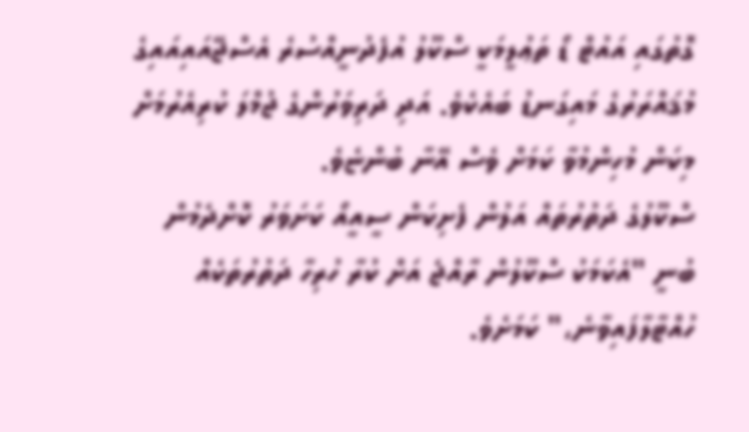ގޮތުގައި އައުޓް ޑޯ ތަޢުލީމަކީ ސްކޫލު އުފެދުނީއްސުރެ އެސްޖޭއައިއައިގެ މުޤައްރަރުގެ މައިގަނޑު ބައެކެވެ. އަދި ދަރިވަރުންގެ ޖުމްލަ ކުރިއެރުމަށް މިކަން މުހިންމުވާ ކަމަށް ވެސް އޭނާ ބުންޏެވެ.
ސްކޫލުގެ ދަތުރުތައް އަލުން ފެށިކަން ސީއީއޯ ކަށަވަރު ކޮށްދެމުން ބުނީ "އެކަމަކު ސްކޫލުން ރާއްޖެ އަށް ކުރާ ހުރިހާ ދަތުރުތަކެއް ހުއްޓާލާފައިވާނެ،" ކަމަށެވެ.